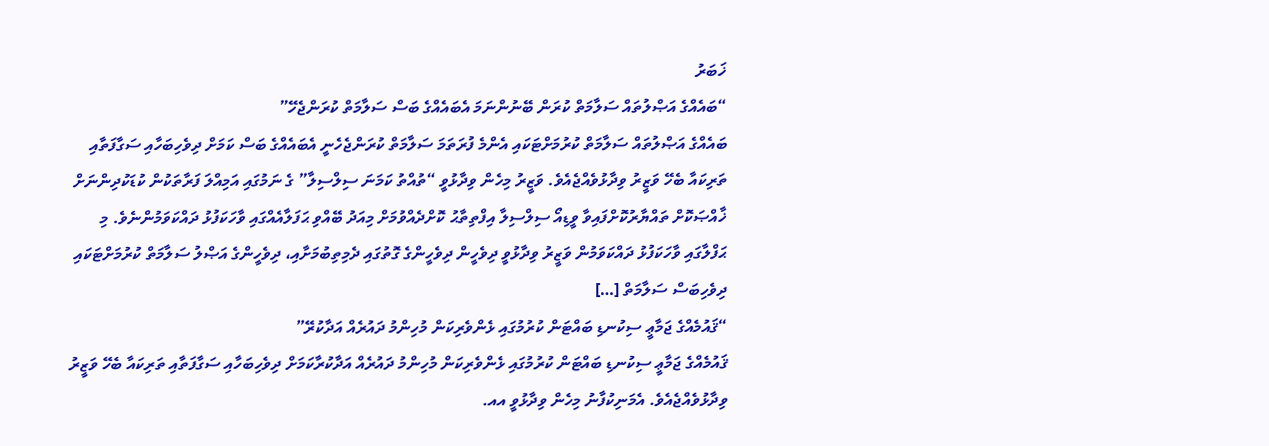ޚަބަރު
“ބައެއްގެ އަޞްލުތައް ސަލާމަތް ކުރަން ބޭނުންނަމަ އެބައެއްގެ ބަސް ސަލާމަތް ކުރަންޖެހޭ”
ބައެއްގެ އަޞްލުތައް ސަލާމަތް ކުރުމަށްޓަކައި އެންމެ ފުރަތަމަ ސަލާމަތް ކުރަންޖެހެނީ އެބައެއްގެ ބަސް ކަމަށް ދިވެހިބަހާއި ސަގާފަތާއި ތަރިކައާ ބެހޭ ވަޒީރު ވިދާޅުވެއްޖެއެވެ. ވަޒީރު މިހެން ވިދާޅުވީ “ތުއްތު ކަމަނަ ސިލްސިލާ” ގެ ނަމުގައި އަމިއްލަ ފަރާތަކުން ކުޑަކުދިންނަށް ޚާއްޞަކޮށް ތައްޔާރުކޮށްފައިވާ ވީޑިއޯ ސިލްސިލާ އިފްތިތާޙު ކޮށްދެއްވުމަށް މިއަދު ބޭއްވި ޙަފަލާއެއްގައި ވާހަކަފުޅު ދައްކަވަމުންނެވެ. މި ޙަފްލާގައި ވާހަކަފުޅު ދައްކަވަމުން ވަޒީރު ވިދާޅުވީ ދިވެހީން ދިވެހީންގެ ގޮތުގައި ދެމިތިބުމަށާއި، ދިވެހީންގެ އަޞްލު ސަލާމަތް ކުރުމަށްޓަކައި ދިވެހިބަސް ސަލާމަތް […]
“ޤައުމެއްގެ ޖަމާޢީ ސިކުނޑި ބައްޓަން ކުރުމުގައި ޅެންވެރިކަން މުހިންމު ދައުރެއް އަދާކުރޭ”
ޤައުމެއްގެ ޖަމާޢީ ސިކުނޑި ބައްޓަން ކުރުމުގައި ޅެންވެރިކަން މުހިންމު ދައުރެއް އަދާކުރާކަމަށް ދިވެހިބަހާއި ސަގާފަތާއި ތަރިކައާ ބެހޭ ވަޒީރު ވިދާޅުވެއްޖެއެވެ. އެމަނިކުފާނު މިހެން ވިދާޅުވީ އއ.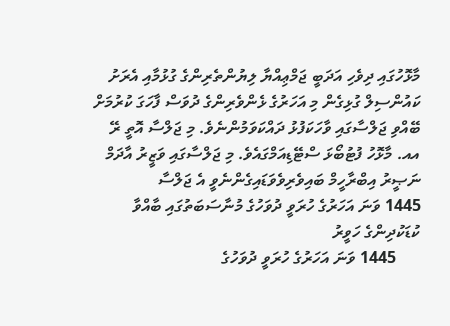މާޅޮހުގައި ދިވެހި އަދަބީ ޖަމްޢިއްޔާ ލިޔުންތެރިންގެ ގުޅުމާއި އެރަށު ކައުންސިލް ގުޅިގެން މި އަހަރުގެ ޅެންވެރިންގެ ދުވަސް ފާހަގަ ކުރުމަށް ބޭއްވި ޖަލްސާގައި ވާހަކަފުޅު ދައްކަވަމުންނެވެ. މި ޖަލްސާ އޮތީ ރޭ އއ. މާޅޮހު ފުޓުބޯޅަ ސްޓޭޑިއަމްގައެވެ. މި ޖަލްސާގައި ވަޒީރު އާދަމް ނަޞީރު އިބްރާހީމް ބައިވެރިވެވަޑައިގެންނެވީ އެ ޖަލްސާ
1445 ވަނަ އަހަރުގެ ހުރަވީ ދުވަހުގެ މުނާސަބަތުގައި ބާއްވާ ކުޑަކުދިންގެ ހަވީރު
      1445 ވަނަ އަހަރުގެ ހުރަވީ ދުވަހުގެ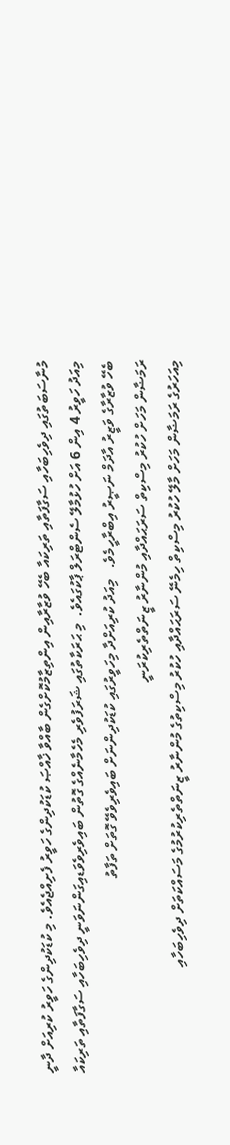މުނާސަބަތުގައި ދިވެހިބަހާއި ސަގާފަތާއި ތަރިކައާ ބެހޭ ވުޒާރާއިން އިންތިޒާމުކޮށްގެން ބާއްވާ ޚާއްޞަ ކުޑަކުދިންގެ ހަވީރު ފެށިއްޖެއެވެ. މި ކުޑަކުދިންގެ ހަވީރު ކުރިއަށް ދާނީ މިއަދު ހަވީރު 4 އިން 6 އަށް ހުޅުމާލޭ ސެންޓްރަލް ޕާކުގައެވެ.  މި ޙަރަކާތުގައި ޝަރަފުވެރި މެހެމާނެއްގެ ގޮތުން ބައިވެރިވެވަޑއިގަންނަވަނީ ދިވެހިބަހާއި ސަގާފަތާއި ތަރިކައާ ބެހޭ ވުޒާރާގެ ވަޒީރު އާދަމް ނަޞީރު އިބްރާހީމެވެ.   މިއަދު ކުރިއަށްދާ މިހަވީރުގައި ކުޑަކުދިންނަށް ބައިވެރިވެވޭ ގޮތަށް ތަފާތު
ރަމަޟާން މަހަށް ހުކުރު މިސްކިތް ސަރަޙައްދާއި މުންނާރު ޒީނަތްތެރިކުރަނީ
މިއަހަރުގެ ރަމަޟާން މަހަށް މާލޭ ހުކުރު މިސްކިތް ހިމެނޭ ސަރަޙައްދާއި ހުކުރު މިސްކިތުގެ މުންނާރު ޒީނަތްތެރިކުރުމުގެ މަސައްކަތަށް ދިވެހިބަހާއި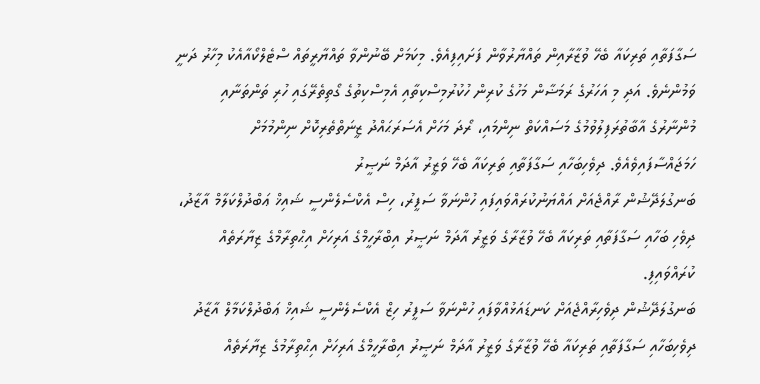ސަގާފަތާއި ތަރިކައާ ބެހޭ ވުޒާރާއިން ތައްޔާރުވާން ފަށައިފިއެވެ. މިކަމަށް ބޭނުންވާ ތައްޔާރީތައް ސްޓެލްކޯއާއެކު މިހާރު ދަނީ ވަމުންނެވެ. އަދި މި އަހަރުގެ ރަމަޟާން މަހުގެ ކުރިން ހުކުރުމިސްކިތާއި އެމިސްކިތުގެ ގޯތިތެރޭގައި ހުރި ތަންތަނާއި މުންނާރުގެ އާބާތުރަފިލުވުމުގެ މަސައްކަތް ނިންމައި، ރޯދަ މަހަށް އެސަރަޙައްދު ޒީނަތްތެރިކޮށް ނިންމުމަށް ހަމަޖައްސާފައިވެއެވެ. ދިވެހިބަހާއި ސަގާފަތާއި ތަރިކައާ ބެހޭ ވަޒީރު އާދަމް ނަޞީރު
ބަނގުލަދޭޝުން ރާއްޖެއަށް އައްޔަނުކުރައްވައިފައި ހުންނަވާ ސަފީރު، ހިސް އެކްސެލެންސީ ޝައިޚް ޢަބްދުލްކަލާމް އާޒާދު، ދިވެހި ބަހާއި ސަގާފަތާއި ތަރިކައާ ބެހޭ ވުޒާރާގެ ވަޒީރު އާދަމް ނަޞީރު އިބްރާހީމްގެ އަރިހަށް އިޙްތިރާމްގެ ޒިޔާރަތެއް ކުރައްވައިފި.
ބަނގުލަދޭޝުން ދިވެހިރާއްޖެއަށް ކަނޑައަޅުއްވާފައި ހުންނަވާ ސަފީރު ހިޒް އެކްސެލެންސީ ޝައިޚް ޢަބްދުލްކަމާލް އާޒާދު ދިވެހިބަހާއި ސަގާފަތާއި ތަރިކައާ ބެހޭ ވުޒާރާގެ ވަޒީރު އާދަމް ނަޞީރު އިބްރާހީމްގެ އަރިހަށް އިޙްތިރާމުގެ ޒިޔާރަތެއް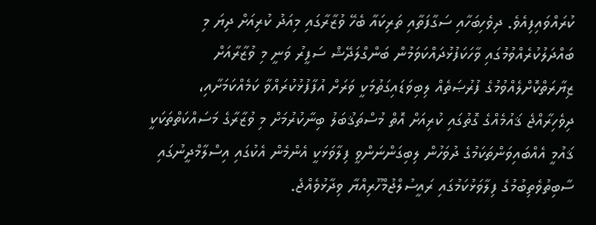ކުރައްވައިފިއެވެ. ދިވެހިބަހާއި ސަގާފަތާއި ތަރިކައާ ބެހޭ ވުޒާރާގައި މިއަދު ކުރިއަށް ދިޔަ މި ބައްދަލުކުރެއްވުމުގައި ވާހަކަފުޅުދައްކަވަމުން ބަންގްލަދޭޝް ސަފީރު ވަނީ މި ވުޒާރާއަށް ޒިޔާރަތްކޮށްލެއްވުމުގެ ފުރުޞަތެއް ލިބިވަޑައިގަތުމަކީ ވަރަށް އުފާފުޅުކުރައްވާ ކަމެއްކަމަށާއި، ދިވެހިރާއްޖެ ޤައުމެއްގެ ގޮތުގައި ކުރިއަށް އޮތް މުސްތަޤުބަލު ބިނާކުރުމަށް މި ވުޒާރާގެ މަސައްކަތްތަކަކީ
ޤައުމީ އެއްބައިވަންތަކަމުގެ ދުވަހުން ލިބިގަންނަންވީ ފިލާވަޅަކީ އެންމެން އެކުގައި އިސްލާމްދީނުގައި ސާބިތުވެތިބުމުގެ ފިލާވަޅުކަމުގައި ރައީސުލްޖުމްހޫރިއްޔާ ވިދާޅުވެއްޖެ.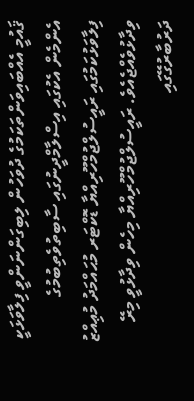ޤައުމީ އެއްބައިވަންތަކަމުގެ ދުވަހުން ލިބިގަންނަންވީ ފިލާވަޅަކީ އެންމެން އެކުގައި އިސްލާމްދީނުގައި ސާބިތުވެތިބުމުގެ ފިލާވަޅުކަމުގައި ރައީސުލްޖުމްހޫރިއްޔާ ޑޮކްޓަރ މުޙައްމަދު މުޢިއްޒު ވިދާޅުވެއްޖެއެވެ. ރައީސުލްޖުމްހޫރިއްޔާ މިހެން ވިދާޅުވީ މިރޭ ދަރުބާރުގޭގައި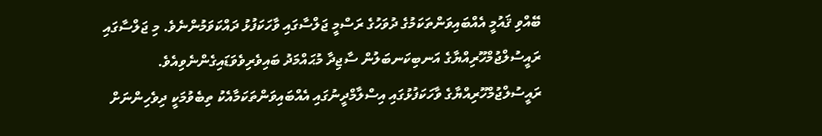ބޭއްވި ޤައުމީ އެއްބައިވަންތަކަމުގެ ދުވަހުގެ ރަސްމީ ޖަލްސާގައި ވާހަކަފުޅު ދައްކަވަމުންނެވެ. މި ޖަލްސާގައި ރައީސުލްޖުމްހޫރިއްޔާގެ އަނބިކަނބަލުން ސާޖިދާ މުޙައްމަދު ބައިވެރިވެވަޑައިގެންނެވިއެވެ. ރައީސުލްޖުމްހޫރިއްޔާގެ ވާހަކަފުޅުގައި އިސްލާމްދީނުގައި އެއްބައިވަންތަކަމާއެކު ތިބެވުމަކީ ދިވެހިންނަށް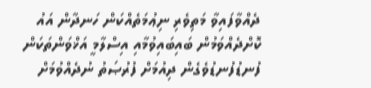ދެއްވާފައިވާ މަތިވެރި ނިޢުމަތެއްކަން ހަނދާން އައު ކޮށްދެއްވަމުން ބައިބައިވުމާއި އިސްލާމީ އަޚްވަންތަކަން ފުނޑުފުނޑުވެގެން ދިއުމަށް ފުރުޞަތު ނުދެއްވުމަށް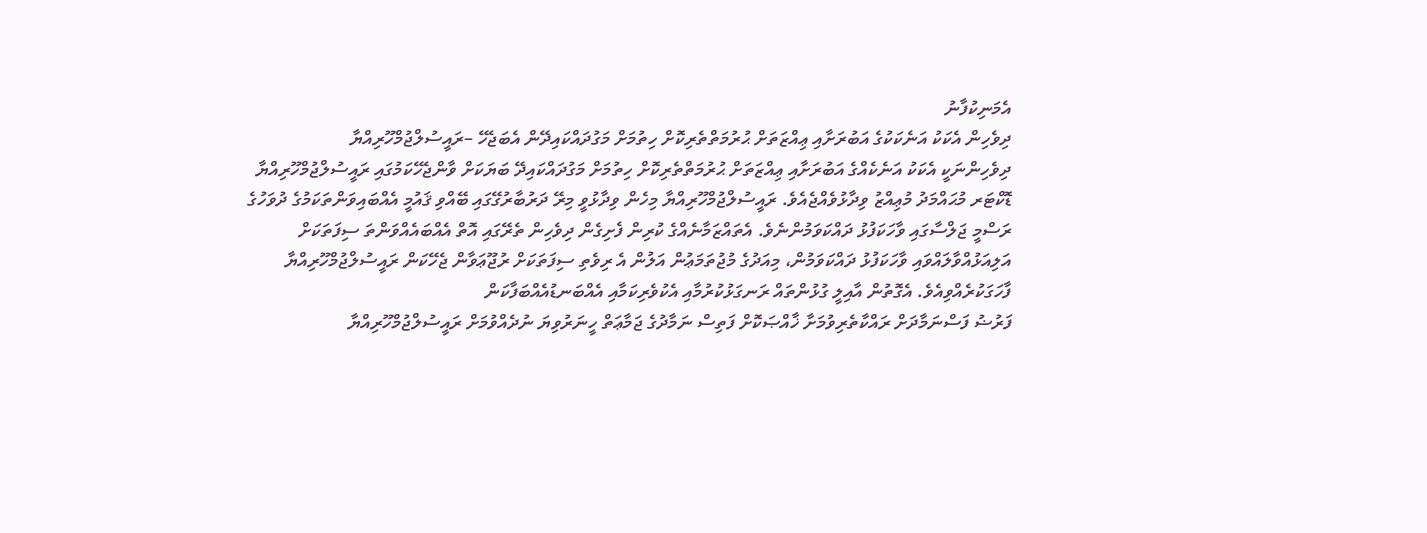އެމަނިކުފާނު
ދިވެހިން އެކަކު އަނެކަކުގެ އަބުރަށާއި ޢިއްޒަތަށް ޙުރުމަތްތެރިކޮށް ހިތުމަށް މަގުދައްކައިދޭން އެބަޖެހޭ –ރައީސުލްޖުމްހޫރިއްޔާ
ދިވެހިންނަކީ އެކަކު އަނެކެއްގެ އަބުރަށާއި ޢިއްޒަތަށް ޙުރުމަތްތެރިކޮށް ހިތުމަށް މަގުދައްކައިދޭ ބަޔަކަށް ވާންޖެހޭކަމުގައި ރައީސުލްޖުމްހޫރިއްޔާ ޑޮކްޓަރ މުޙައްމަދު މުޢިއްޒު ވިދާޅުވެއްޖެއެވެ. ރައީސުލްޖުމްހޫރިއްޔާ މިހެން ވިދާޅުވީ މިރޭ ދަރުބާރުގޭގައި ބޭއްވި ޤައުމީ އެއްބައިވަންތަކަމުގެ ދުވަހުގެ ރަސްމީ ޖަލްސާގައި ވާހަކަފުޅު ދައްކަވަމުންނެވެ. އެތައްޒަމާނެއްގެ ކުރިން ފެށިގެން ދިވެހިން ތެރޭގައި އޮތް އެއްބައެއްވަންތަ ސިފަތަކަށް އަލިއަޅުއްވާލައްވައި ވާހަކަފުޅު ދައްކަވަމުން، މިއަދުގެ މުޖުތަމަޢުން އަލުން އެ ރިވެތި ސިފަތަކަށް ރުޖޫޢަވާން ޖެހޭކަން ރައީސުލްޖުމްހޫރިއްޔާ ފާހަގަކުރެއްވިއެވެ. އެގޮތުން އާއިލީ ގުޅުންތައް ރަނގަޅުކުރުމާއި އެކުވެރިކަމާއި އެއްބަނޑުއެއްބަފާކަން
ފަރުޟު ފަސްނަމާދަށް ރައްކާތެރިވުމަށާ ޚާއްޞަކޮށް ފަތިސް ނަމާދުގެ ޖަމާޢަތް ހީނަރުވިޔަ ނުދެއްވުމަށް ރައީސުލްޖުމްހޫރިއްޔާ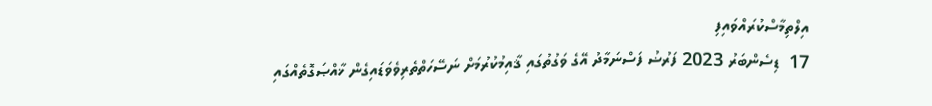އިލްތިމާސްކުރައްވައިފި
17  ޑިސެންބަރު 2023 ފަރުޟު ފަސްނަމާދު އޭގެ ވަގުތުގައި ޤާއިމުކުރުމަށް ނަސޭހަތްތެރިވެވަޑައިގެން ޚާއްޞަގޮތެއްގައި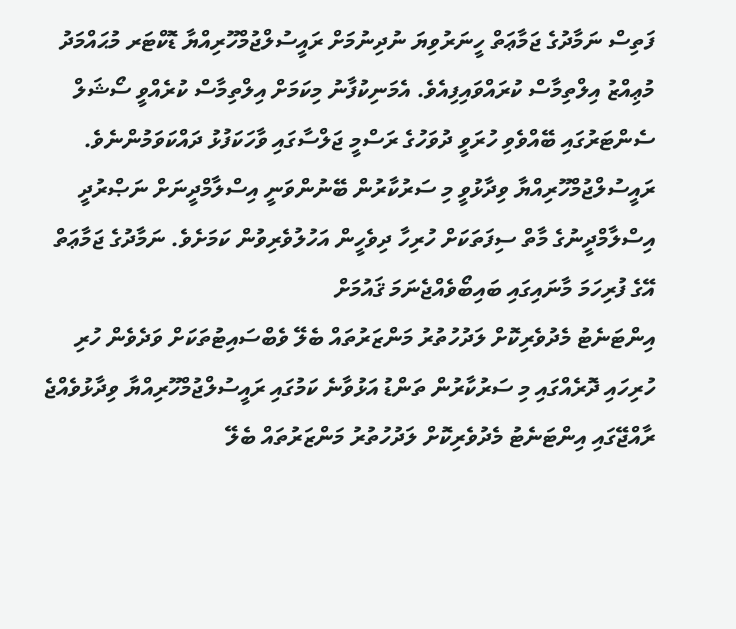ފަތިސް ނަމާދުގެ ޖަމާޢަތް ހީނަރުވިޔަ ނުދިނުމަށް ރައީސުލްޖުމްހޫރިއްޔާ ޑޮކްޓަރ މުޙައްމަދު މުޢިއްޒު އިލްތިމާސް ކުރައްވައިފިއެވެ. އެމަނިކުފާނު މިކަމަށް އިލްތިމާސް ކުރެއްވީ ސޯޝަލް ސެންޓަރުގައި ބޭއްވެވި ހުރަވީ ދުވަހުގެ ރަސްމީ ޖަލްސާގައި ވާހަކަފުޅު ދައްކަވަމުންނެވެ. ރައީސުލްޖުމްހޫރިއްޔާ ވިދާޅުވީ މި ސަރުކާރުން ބޭނުންވަނީ އިސްލާމްދީނަށް ނަޞްރުދީ އިސްލާމްދީނުގެ މާތް ސިފަތަކަށް ހުރިހާ ދިވެހީން އަހުލުވެރިވުން ކަމަށެވެ. ނަމާދުގެ ޖަމާޢަތް އޭގެ ފުރިހަމަ މާނައިގައި ބައިބޯވެއްޖެނަމަ ޤައުމަށް
އިންޓަނެޓު މެދުވެރިކޮށް ލަދުހުތުރު މަންޒަރުތައް ބެލޭ ވެބްސައިޓުތަކަށް ވަދެވެން ހުރި ހުރިހައި ދޮރެއްގައި މި ސަރުކާރުން ތަންޑު އަޅުވާނެ ކަމުގައި ރައީސުލްޖުމްހޫރިއްޔާ ވިދާޅުވެއްޖެ
ރާއްޖޭގައި އިންޓަނެޓު މެދުވެރިކޮށް ލަދުހުތުރު މަންޒަރުތައް ބެލޭ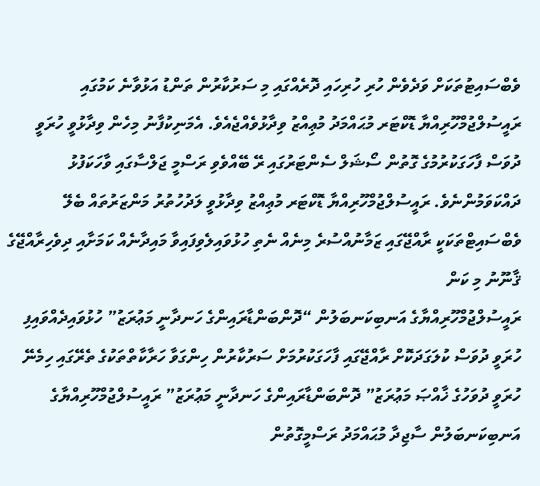ވެބްސައިޓުތަކަށް ވަދެވެން ހުރި ހުރިހައި ދޮރެއްގައި މި ސަރުކާރުން ތަންޑު އަޅުވާނެ ކަމުގައި ރައީސުލްޖުމްހޫރިއްޔާ ޑޮކްޓަރ މުޙައްމަދު މުޢިއްޒު ވިދާޅުވެއްޖެއެވެ. އެމަނިކުފާނު މިހެން ވިދާޅުވީ ހުރަވީ ދުވަސް ފާހަގަކުރުމުގެ ގޮތުން ސޯޝަލް ސެންޓަރުގައި ރޭ ބޭއްވެވި ރަސްމީ ޖަލްސާގައި ވާހަކަފުޅު ދައްކަވަމުންނެވެ. ރައީސުލްޖުމްހޫރިއްޔާ ޑޮކްޓަރ މުޢިއްޒު ވިދާޅުވީ ލަދުހުތުރު މަންޒަރުތައް ބެލޭ ވެބްސައިޓްތަކަކީ ރާއްޖޭގައި ޒަމާނުއްސުރެ މިނެއް ނެތި ހުޅުވައިލެވިފައިވާ މައިދާނެއް ކަމަށާއި ދިވެހިރާއްޖޭގެ ޤާނޫނު މި ކަން
ރައީސުލްޖުމްހޫރިއްޔާގެ އަނބިކަނބަލުން “ދޮންބަންޑާރައިންގެ ހަނދާނީ މަޢުރަޒު” ހުޅުވައިދެއްވައިފި
ހުރަވީ ދުވަސް ކުލަގަދަކޮށް ރާއްޖޭގައި ފާހަގަކުރުމަށް ސަރުކާރުން ހިންގަވާ ހަރާކާތްތަކުގެ ތެރޭގައި ހިމެނޭ ހުރަވީ ދުވަހުގެ ޚާއްޞަ މަޢުރަޒު” ދޮންބަންޑާރައިންގެ ހަނދާނީ މަޢުރަޒު” ރައީސުލްޖުމްހޫރިއްޔާގެ އަނބިކަނބަލުން ސާޖިދާ މުޙައްމަދު ރަސްމީގޮތުން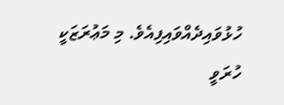ހުޅުވައިދެއްވައިފިއެވެ. މި މަޢުރަޒަކީ ހުރަވީ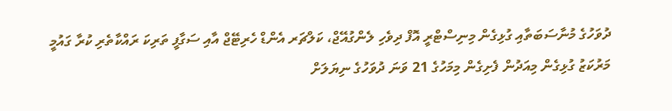ދުވަހުގެ މުނާސަބަތާއި ގުޅިގެން މިނިސްޓްރީ އޮފް ދިވެހި ލެންގުއޭޖް، ކަލްޗަރ އެންޑް ހެރިޓޭޖް އާއި ސަގާފީ ތަރިކަ ރައްކާތެރި ކުރާ ގައުމީ މަރުކަޒު ގުޅިގެން މިއަދުން ފެށިގެން މިމަހުގެ 21 ވަނަ ދުވަހުގެ ނިޔަލަށް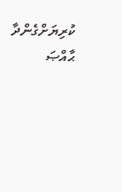ކުރިޔަށްގެންދާ ޙާއްޞަ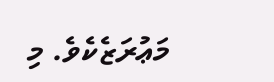މަޢުރަޒެކެވެ. މި